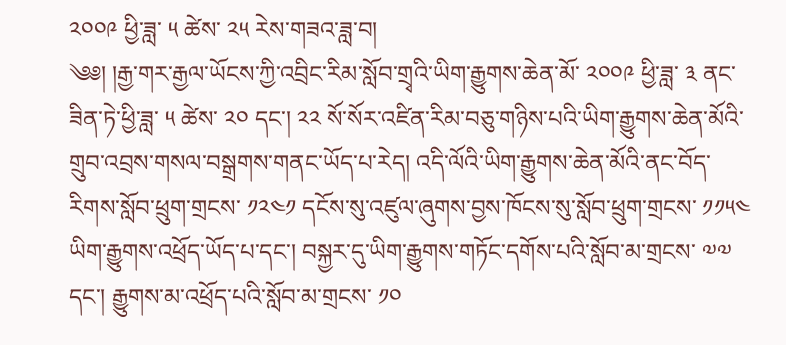༢༠༠༩ ཕྱི་ཟླ་ ༥ ཚེས་ ༢༥ རེས་གཟའ་ཟླ་བ།
༄༅། །རྒྱ་གར་རྒྱལ་ཡོངས་ཀྱི་འབྲིང་རིམ་སློབ་གྲྭའི་ཡིག་རྒྱུགས་ཆེན་མོ་ ༢༠༠༩ ཕྱི་ཟླ་ ༣ ནང་ཟིན་ཏེ་ཕྱི་ཟླ་ ༥ ཚེས་ ༢༠ དང་། ༢༢ སོ་སོར་འཛིན་རིམ་བཅུ་གཉིས་པའི་ཡིག་རྒྱུགས་ཆེན་མོའི་གྲུབ་འབྲས་གསལ་བསྒྲགས་གནང་ཡོད་པ་རེད། འདི་ལོའི་ཡིག་རྒྱུགས་ཆེན་མོའི་ནང་བོད་རིགས་སློབ་ཕྲུག་གྲངས་ ༡༢༤༡ དངོས་སུ་འཛུལ་ཞུགས་བྱས་ཁོངས་སུ་སློབ་ཕྲུག་གྲངས་ ༡༡༥༤ ཡིག་རྒྱུགས་འཕྲོད་ཡོད་པ་དང་། བསྐྱར་དུ་ཡིག་རྒྱུགས་གཏོང་དགོས་པའི་སློབ་མ་གྲངས་ ༧༧ དང་། རྒྱུགས་མ་འཕྲོད་པའི་སློབ་མ་གྲངས་ ༡༠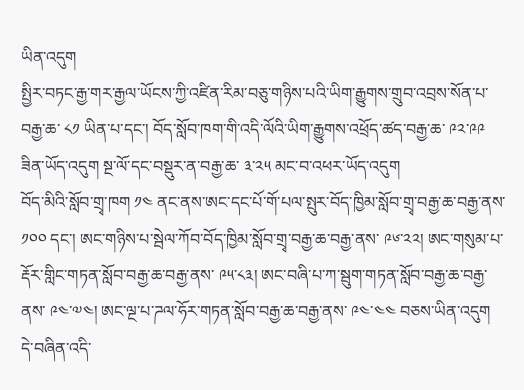ཡིན་འདུག
སྤྱིར་བཏང་རྒྱ་གར་རྒྱལ་ཡོངས་ཀྱི་འཛིན་རིམ་བཅུ་གཉིས་པའི་ཡིག་རྒྱུགས་གྲུབ་འབྲས་སོན་པ་བརྒྱ་ཆ་ ༨༡ ཡིན་པ་དང་། བོད་སློབ་ཁག་གི་འདི་ལོའི་ཡིག་རྒྱུགས་འཕྲོད་ཚད་བརྒྱ་ཆ་ ༩༢་༩༩ ཟིན་ཡོད་འདུག སྔ་ལོ་དང་བསྡུར་ན་བརྒྱ་ཆ་ ༣་༢༥ མང་བ་འཕར་ཡོད་འདུག
བོད་མིའི་སློབ་གྲྭ་ཁག ༡༤ ནང་ནས་ཨང་དང་པོ་གོ་པལ་སྤུར་བོད་ཁྱིམ་སློབ་གྲྭ་བརྒྱ་ཆ་བརྒྱ་ནས་ ༡༠༠ དང་། ཨང་གཉིས་པ་སྦེལ་ཀོབ་བོད་ཁྱིམ་སློབ་གྲྭ་བརྒྱ་ཆ་བརྒྱ་ནས་ ༩༦་༢༢། ཨང་གསུམ་པ་རྡོར་གླིང་གཏན་སློབ་བརྒྱ་ཆ་བརྒྱ་ནས་ ༩༥་༨༣། ཨང་བཞི་པ་ཀ་སྦུག་གཏན་སློབ་བརྒྱ་ཆ་བརྒྱ་ནས་ ༩༤་༧༤། ཨང་ལྔ་པ་ཌལ་ཧོར་གཏན་སློབ་བརྒྱ་ཆ་བརྒྱ་ནས་ ༩༤་༤༤ བཅས་ཡིན་འདུག
དེ་བཞིན་འདི་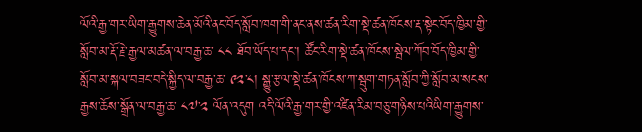ལོའི་རྒྱ་གར་ཡིག་རྒྱུགས་ཆེན་མོའི་ནང་བོད་སློབ་ཁག་གི་ནང་ནས་ཚན་རིག་སྡེ་ཚན་ཁོངས་རྡ་སྟེང་བོད་ཁྱིམ་གྱི་སློབ་མ་རྡོ་རྗེ་རྒྱལ་མཚན་ལ་བརྒྱ་ཆ་ ༨༨ ཐོབ་ཡོད་པ་དང་། ཚོང་རིག་སྡེ་ཚན་ཁོངས་སྦེལ་ཀོབ་བོད་ཁྱིམ་གྱི་སློབ་མ་སྐལ་བཟང་བདེ་སྐྱིད་ལ་བརྒྱ་ཆ་ ༩༢་༨། སྒྱུ་རྩལ་སྡེ་ཚན་ཁོངས་ཀ་སྦུག་གཏན་སློབ་ཀྱི་སློབ་མ་སངས་རྒྱས་ཆོས་སྒྲོན་ལ་བརྒྱ་ཆ་ ༨༧་༢ ལོན་འདུག འདི་ལོའི་རྒྱ་གར་གྱི་འཛིན་རིམ་བཅུ་གཉིས་པའིཡིག་རྒྱུགས་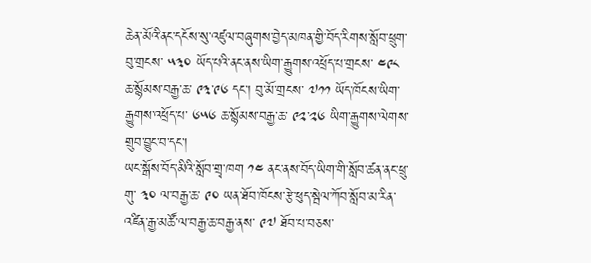ཆེན་མོའི་ནང་དངོས་སུ་འཛུལ་བཞུགས་བྱེད་མཁན་གྱི་བོད་རིགས་སློབ་ཕྲུག་བུ་གྲངས་ ༥༣༠ ཡོད་པའི་ནང་ནས་ཡིག་རྒྱུགས་འཕྲོད་པ་གྲངས་ ༤༩༨ ཆ་སྙོམས་བརྒྱ་ཆ་ ༩༣་༩༦ དང་། བུ་མོ་གྲངས་ ༧༡༡ ཡོད་ཁོངས་ཡིག་རྒྱུགས་འཕྲོད་པ་ ༦༥༦ ཆ་སྙོམས་བརྒྱ་ཆ་ ༩༢་༢༦ ཡིག་རྒྱུགས་ལེགས་གྲུབ་བྱུང་བ་དང་།
ཡང་སྒོས་བོད་མིའི་སློབ་གྲྭ་ཁག ༡༤ ནང་ནས་བོད་ཡིག་གི་སློབ་ཚན་ནང་ཕྲུ་གུ་ ༣༠ ལ་བརྒྱ་ཆ་ ༩༠ ཡན་ཐོབ་ཁོངས་རྩེ་ཕུད་སྦེལ་ཀོབ་སློབ་མ་རིན་འཛིན་རྒྱ་མཚོ་ལ་བརྒྱ་ཆ་བརྒྱ་ནས་ ༩༧ ཐོབ་པ་བཅས་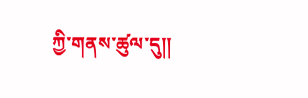ཀྱི་གནས་ཚུལ་དུ།།